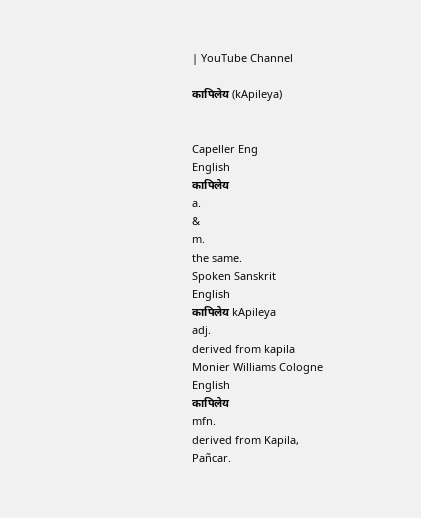| YouTube Channel

कापिलेय (kApileya)


Capeller Eng
English
कापिलेय
a.
&
m.
the same.
Spoken Sanskrit
English
कापिलेय kApileya
adj.
derived from kapila
Monier Williams Cologne
English
कापिलेय
mfn.
derived from Kapila,
Pañcar.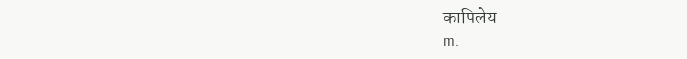कापिलेय
m.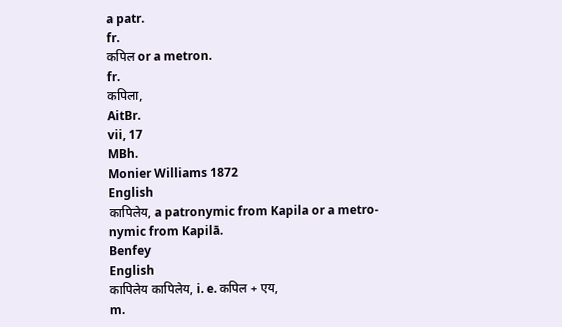a patr.
fr.
कपिल or a metron.
fr.
कपिला,
AitBr.
vii, 17
MBh.
Monier Williams 1872
English
कापिलेय, a patronymic from Kapila or a metro-
nymic from Kapilā.
Benfey
English
कापिलेय कापिलेय, i. e. कपिल + एय,
m.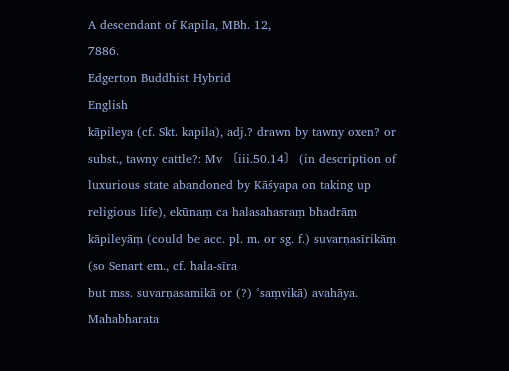A descendant of Kapila, MBh. 12,
7886.
Edgerton Buddhist Hybrid
English
kāpileya (cf. Skt. kapila), adj.? drawn by tawny oxen? or subst., tawny cattle?: Mv 〔iii.50.14〕 (in description of luxurious state abandoned by Kāśyapa on taking up religious life), ekūnaṃ ca halasahasraṃ bhadrāṃ kāpileyāṃ (could be acc. pl. m. or sg. f.) suvarṇasīrikāṃ (so Senart em., cf. hala-sīra
but mss. suvarṇasamikā or (?) °saṃvikā) avahāya.
Mahabharata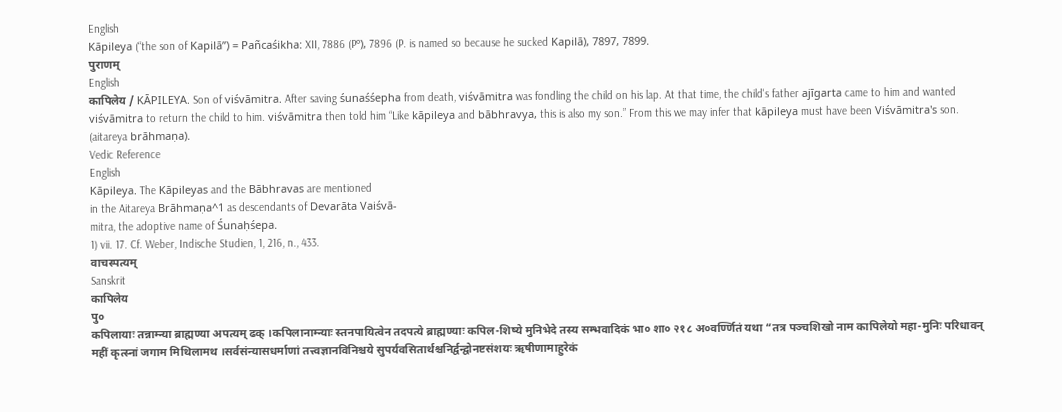English
Kāpileya (“the son of Kapilā”) = Pañcaśikha: XII, 7886 (Pº), 7896 (P. is named so because he sucked Kapilā), 7897, 7899.
पुराणम्
English
कापिलेय / KĀPILEYA. Son of viśvāmitra. After saving śunaśśepha from death, viśvāmitra was fondling the child on his lap. At that time, the child's father ajīgarta came to him and wanted viśvāmitra to return the child to him. viśvāmitra then told him “Like kāpileya and bābhravya, this is also my son.” From this we may infer that kāpileya must have been Viśvāmitra's son. (aitareya brāhmaṇa).
Vedic Reference
English
Kāpileya. The Kāpileyas and the Bābhravas are mentioned
in the Aitareya Brāhmaṇa^1 as descendants of Devarāta Vaiśvā-
mitra, the adoptive name of Śunaḥśepa.
1) vii. 17. Cf. Weber, Indische Studien, 1, 216, n., 433.
वाचस्पत्यम्
Sanskrit
कापिलेय
पु०
कपिलायाः तन्नाम्न्या ब्राह्मण्या अपत्यम् ढक् ।कपिलानाम्न्याः स्तनपायित्वेन तदपत्ये ब्राह्मण्याः कपिल-शिष्ये मुनिभेदे तस्य सम्भवादिकं भा० शा० २१८ अ०वर्ण्णितं यथा “तत्र पञ्चशिखो नाम कापिलेयो महा-मुनिः परिधावन् महीं कृत्स्नां जगाम मिथिलामथ ।सर्वसंन्यासधर्माणां तत्त्वज्ञानविनिश्चये सुपर्यवसितार्थश्चनिर्द्वन्द्वोनष्टसंशयः ऋषीणामाहुरेकं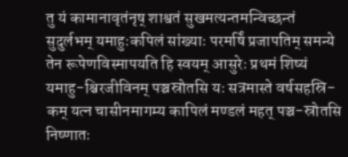तु यं कामानावृतंनृष् शाश्वतं सुखमत्यन्तमन्विच्छन्तं सुदुर्लभम् यमाहुःकपिलं सांख्याः परमर्षिं प्रजापतिम् समन्ये तेन रूपेणविस्मापयति हि स्वयम् आसुरेः प्रथमं शिष्यं यमाहु-श्चिरजीविनम् पञ्चस्रोतसि यः सत्रमास्ते वर्षसहस्रि-कम् यत्न चासीनमागम्य कापिलं मण्डलं महत् पञ्च-स्रोतसि निष्णातः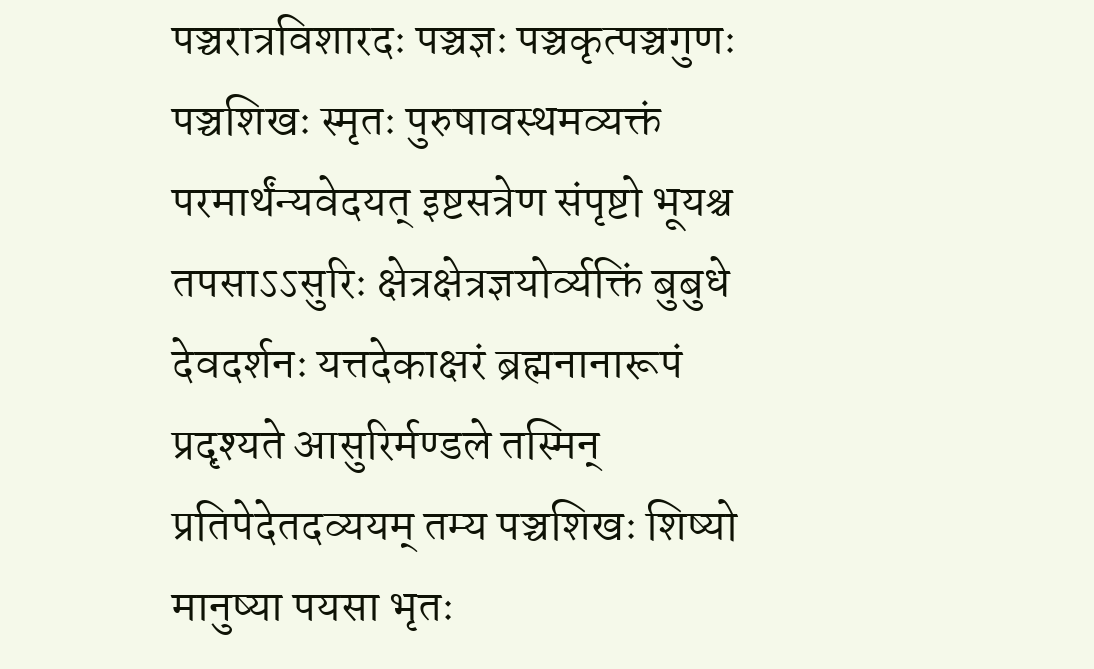पञ्चरात्रविशारदः पञ्चज्ञः पञ्चकृत्पञ्चगुणः पञ्चशिखः स्मृतः पुरुषावस्थमव्यक्तं परमार्थंन्यवेदयत् इष्टसत्रेण संपृष्टो भूयश्च तपसाऽऽसुरिः क्षेत्रक्षेत्रज्ञयोर्व्यक्तिं बुबुधे देवदर्शनः यत्तदेकाक्षरं ब्रह्मनानारूपं प्रदृश्यते आसुरिर्मण्डले तस्मिन् प्रतिपेदेतदव्ययम् तम्य पञ्चशिखः शिष्यो मानुष्या पयसा भृतः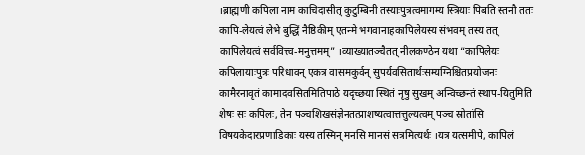।ब्राह्मणी कपिला नाम काचिदासीत् कुटुम्बिनी तस्याःपुत्रत्वमागम्य स्त्रियाः पिबति स्तनौ ततः कापि-लेयत्वं लेभे बुद्धिं नैष्ठिकीम् एतन्मे भगवानाहकापिलेयस्य संभवम् तस्य तत् कापिलेयत्वं सर्ववित्त्व-मनुत्तमम्” ।व्याख्यातञ्चैतत् नीलकण्ठेन यथा “कापिलेयः कपिलायाःपुत्रः परिधावन् एकत्र वासमकुर्वन् सुपर्यवसितार्थःसम्यग्निश्चितप्रयोजनः कामैरनावृतं कामादवसितमितिपाठे यदृच्छया स्थितं नृषु सुखम् अन्विच्छन्तं स्थाप-यितुमिति शेषः सः कपिलः, तेन पञ्चशिखसंज्ञेनतत्प्राशष्यत्वात्तत्तुल्यत्वम् पञ्च स्रोतांसि विषयकेदारप्रणाडिकाः यस्य तस्मिन् मनसि मानसं सत्रमित्यर्थः ।यत्र यत्समीपे, कापिलं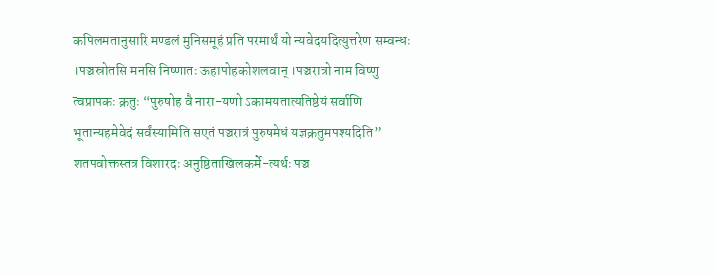कपिलमतानुसारि मण्डलं मुनिसमूहं प्रति परमार्थं यो न्यवेदयदित्युत्तरेण सम्वन्धः ।पञ्चस्रोतसि मनसि निष्णातः ऊहापोहकोशलवान् ।पञ्चरात्रो नाम विष्णु त्वप्रापकः क्रतुः “पुरुषोह वै नारा-यणो ऽकामयतात्यतिष्ठेयं सर्वाणि भूतान्यहमेवेदं सर्वंस्यामिति सएतं पञ्चरात्रं पुरुषमेधं यज्ञक्रतुमपश्यदिति” शतपवोक्तस्तत्र विशारदः अनुष्ठिताखिलकर्मे-त्यर्थः पञ्च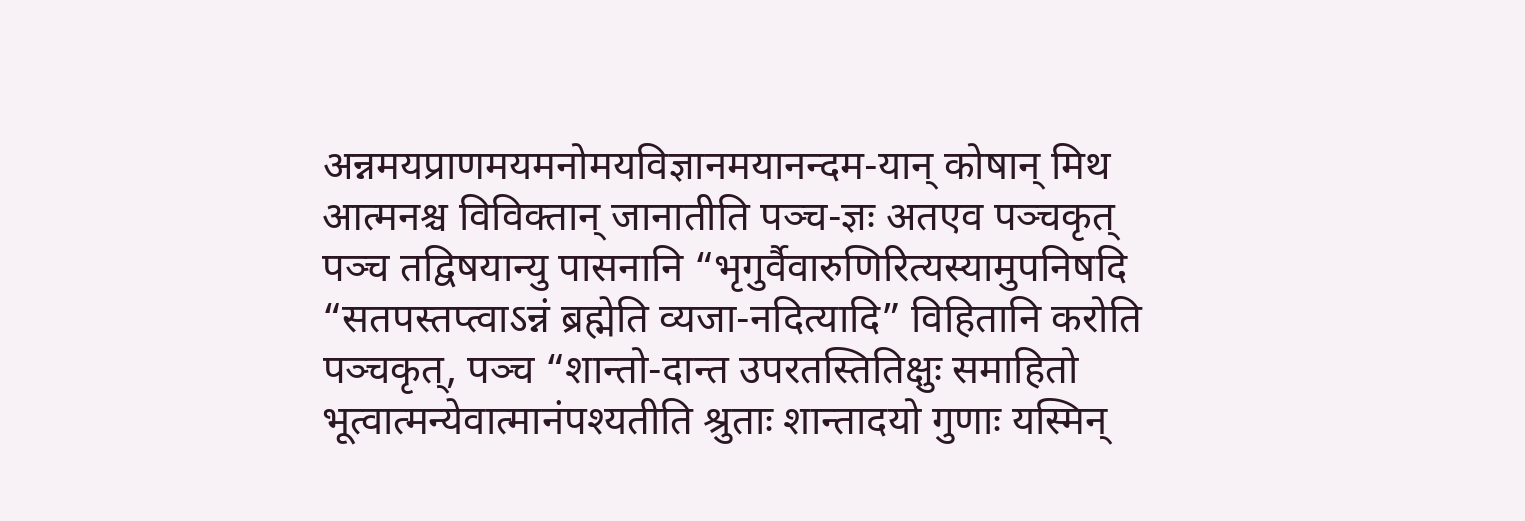अन्नमयप्राणमयमनोमयविज्ञानमयानन्दम-यान् कोषान् मिथ आत्मनश्च विविक्तान् जानातीति पञ्च-ज्ञः अतएव पञ्चकृत् पञ्च तद्विषयान्यु पासनानि “भृगुर्वैवारुणिरित्यस्यामुपनिषदि “सतपस्तप्त्वाऽन्नं ब्रह्मेति व्यजा-नदित्यादि” विहितानि करोति पञ्चकृत्, पञ्च “शान्तो-दान्त उपरतस्तितिक्षुः समाहितो भूत्वात्मन्येवात्मानंपश्यतीति श्रुताः शान्तादयो गुणाः यस्मिन्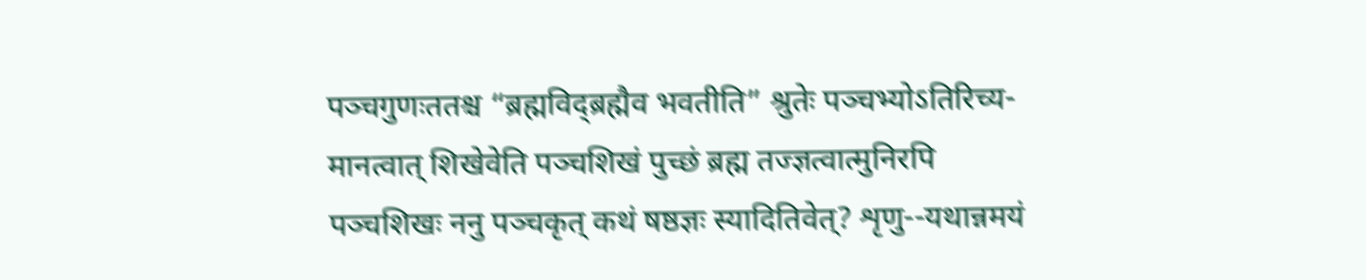पञ्चगुणःततश्च “ब्रह्मविद्ब्रह्मैव भवतीति” श्रुतेः पञ्चभ्योऽतिरिच्य-मानत्वात् शिखेवेति पञ्चशिखं पुच्छं ब्रह्म तज्ज्ञत्वात्मुनिरपि पञ्चशिखः ननु पञ्चकृत् कथं षष्ठज्ञः स्यादितिवेत्? शृणु--यथान्नमयं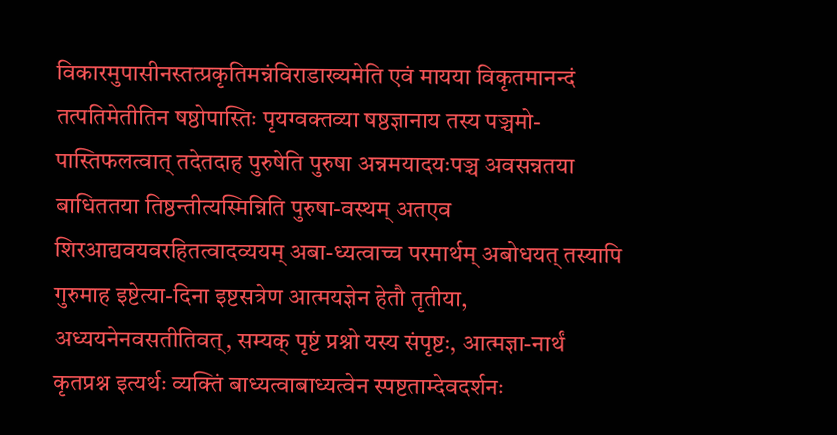विकारमुपासीनस्तत्प्रकृतिमन्नंविराडाख्यमेति एवं मायया विकृतमानन्दं तत्पतिमेतीतिन षष्ठोपास्तिः पृयग्वक्तव्या षष्ठज्ञानाय तस्य पञ्चमो-पास्तिफलत्वात् तदेतदाह पुरुषेति पुरुषा अन्नमयादयःपञ्च अवसन्नतया बाधिततया तिष्ठन्तीत्यस्मिन्निति पुरुषा-वस्थम् अतएव शिरआद्यवयवरहितत्वादव्ययम् अबा-ध्यत्वाच्च परमार्थम् अबोधयत् तस्यापि गुरुमाह इष्टेत्या-दिना इष्टसत्रेण आत्मयज्ञेन हेतौ तृतीया, अध्ययनेनवसतीतिवत्, सम्यक् पृष्टं प्रश्नो यस्य संपृष्टः, आत्मज्ञा-नार्थं कृतप्रश्न इत्यर्थः व्यक्तिं बाध्यत्वाबाध्यत्वेन स्पष्टताम्देवदर्शनः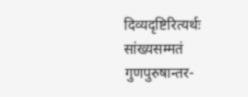दिव्यदृष्टिरित्यर्थः सांख्यसम्मतं गुणपुरुषान्तर-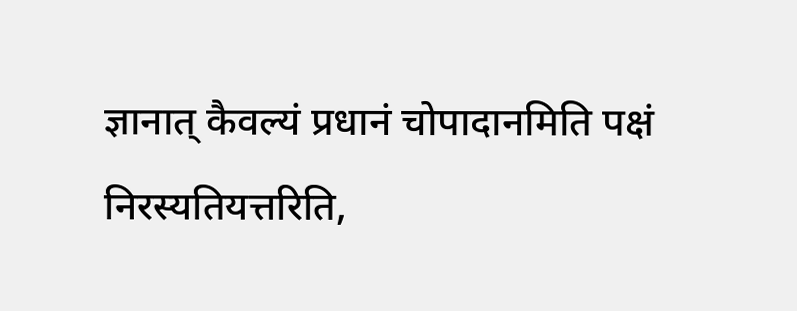ज्ञानात् कैवल्यं प्रधानं चोपादानमिति पक्षं निरस्यतियत्तरिति,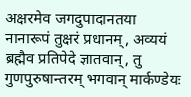अक्षरमेव जगदुपादानतया नानारूपं तुक्षरं प्रधानम्, अव्ययं ब्रह्मैव प्रतिपेदे ज्ञातवान्, तु गुणपुरुषान्तरम् भगवान् मार्कण्डेयः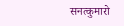सनत्कुमारो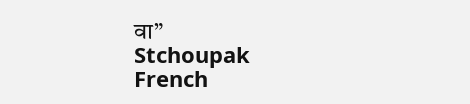वा”
Stchoupak
French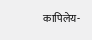कापिलेय-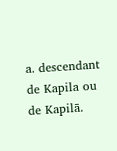a. descendant de Kapila ou de Kapilā.